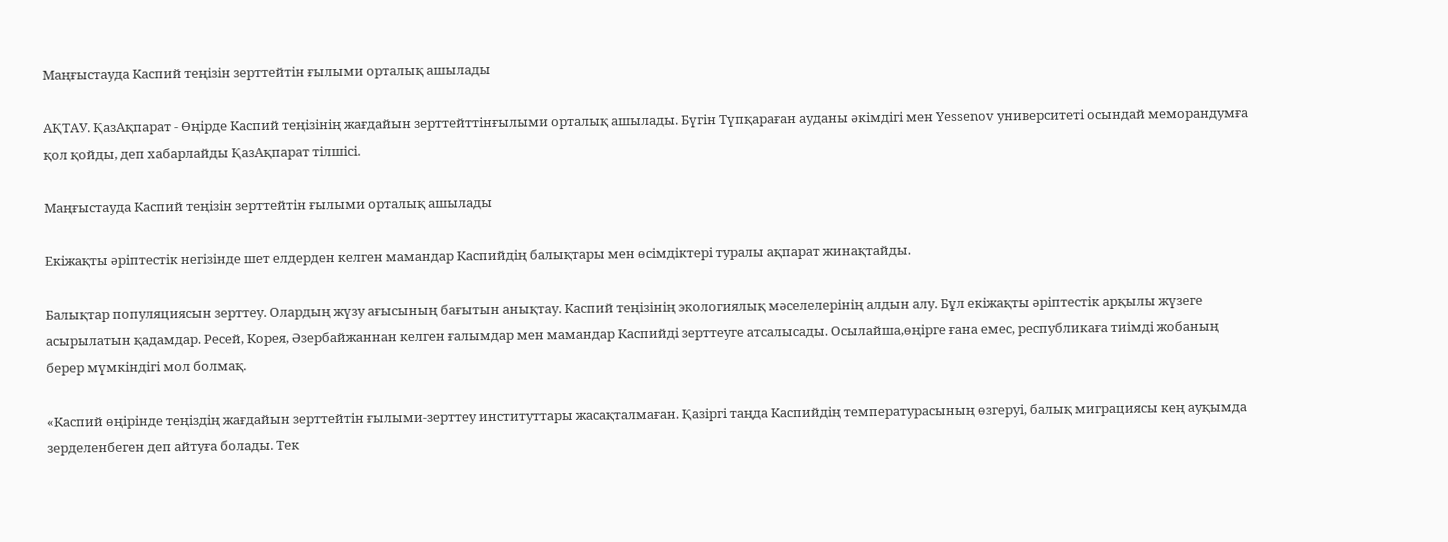Маңғыстауда Каспий теңізін зерттейтін ғылыми орталық ашылады

АҚТАУ. ҚазАқпарат - Өңірде Каспий теңізінің жағдайын зерттейттінғылыми орталық ашылады. Бүгін Түпқараған ауданы әкімдігі мен Yessenov университеті осындай меморандумға қол қойды, деп хабарлайды ҚазАқпарат тілшісі.

Маңғыстауда Каспий теңізін зерттейтін ғылыми орталық ашылады

Екіжақты әріптестік негізінде шет елдерден келген мамандар Каспийдің балықтары мен өсімдіктері туралы ақпарат жинақтайды.

Балықтар популяциясын зерттеу. Олардың жүзу ағысының бағытын анықтау. Каспий теңізінің экологиялық мәселелерінің алдын алу. Бұл екіжақты әріптестік арқылы жүзеге асырылатын қадамдар. Ресей, Корея, Әзербайжаннан келген ғалымдар мен мамандар Каспийді зерттеуге атсалысады. Осылайша,өңірге ғана емес, республикаға тиімді жобаның берер мүмкіндігі мол болмақ.

«Каспий өңірінде теңіздің жағдайын зерттейтін ғылыми-зерттеу институттары жасақталмаған. Қазіргі таңда Каспийдің температурасының өзгеруі, балық миграциясы кең ауқымда зерделенбеген деп айтуға болады. Тек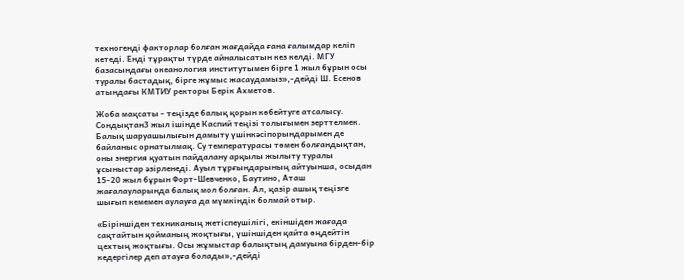техногенді факторлар болған жағдайда ғана ғалымдар келіп кетеді. Енді тұрақты түрде айналысатын кез келді. МГУ базасындағы океанология институтымен бірге 1 жыл бұрын осы туралы бастадық, бірге жұмыс жасаудамыз»,-дейді Ш. Есенов атындағы КМТИУ ректоры Берік Ахметов.

Жоба мақсаты - теңізде балық қорын көбейтуге атсалысу. Сондықтан3 жыл ішінде Каспий теңізі толығымен зерттелмек. Балық шаруашылығын дамыту үшінкәсіпорындарымен де байланыс орнатылмақ. Су температурасы төмен болғандықтан, оны энергия қуатын пайдалану арқылы жылыту туралы ұсыныстар әзірленеді. Ауыл тұрғындарының айтуынша, осыдан 15-20 жыл бұрын Форт-Шевченко, Баутино, Аташ жағалауларында балық мол болған. Ал, қазір ашық теңізге шығып кемемен аулауға да мүмкіндік болмай отыр.

«Біріншіден техниканың жетіспеушілігі, екіншіден жағада сақтайтын қойманың жоқтығы, үшіншіден қайта өңдейтін цехтың жоқтығы. Осы жұмыстар балықтың дамуына бірден-бір кедергілер деп атауға болады»,-дейді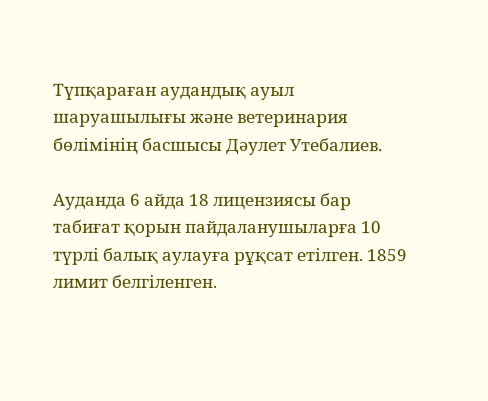Түпқараған аудандық ауыл шаруашылығы және ветеринария бөлімінің басшысы Дәулет Утебалиев.

Ауданда 6 айда 18 лицензиясы бар табиғат қорын пайдаланушыларға 10 түрлі балық аулауға рұқсат етілген. 1859 лимит белгіленген.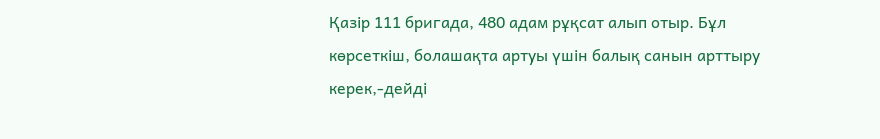Қазір 111 бригада, 480 адам рұқсат алып отыр. Бұл көрсеткіш, болашақта артуы үшін балық санын арттыру керек,-дейді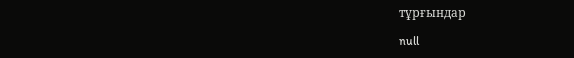тұрғындар

null